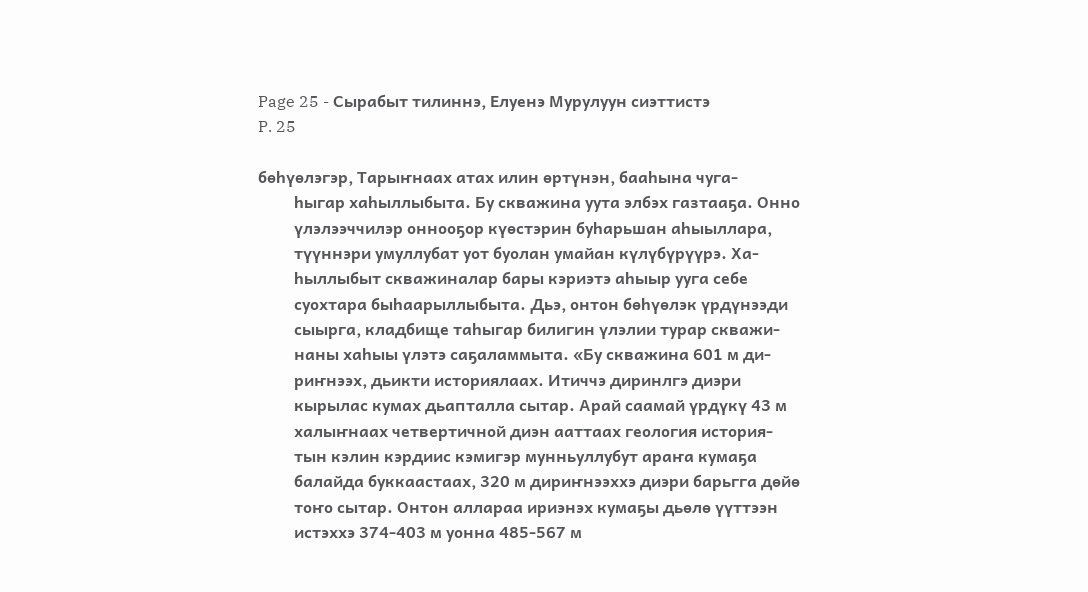Page 25 - Сырабыт тилиннэ, Елуенэ Мурулуун сиэттистэ
P. 25

бөһүөлэгэр, Тарыҥнаах атах илин өртүнэн, бааһына чуга-
         һыгар хаһыллыбыта. Бу скважина уута элбэх газтааҕа. Онно
         үлэлээччилэр оннооҕор күөстэрин буһарьшан аһыыллара,
         түүннэри умуллубат уот буолан умайан күлүбүрүүрэ. Ха-
         һыллыбыт скважиналар бары кэриэтэ аһыыр ууга себе
         суохтара быһаарыллыбыта. Дьэ, онтон бөһүөлэк үрдүнээди
         сыырга, кладбище таһыгар билигин үлэлии турар скважи-
         наны хаһыы үлэтэ саҕаламмыта. «Бу скважина 601 м ди-
         риҥнээх, дьикти историялаах. Итиччэ диринлгэ диэри
         кырылас кумах дьапталла сытар. Арай саамай үрдүкү 43 м
         халыҥнаах четвертичной диэн ааттаах геология история-
         тын кэлин кэрдиис кэмигэр мунньуллубут араҥа кумаҕа
         балайда буккаастаах, 320 м дириҥнээххэ диэри барьгга дөйө
         тоҥо сытар. Онтон аллараа ириэнэх кумаҕы дьөлө үүттээн
         истэххэ 374-403 м уонна 485-567 м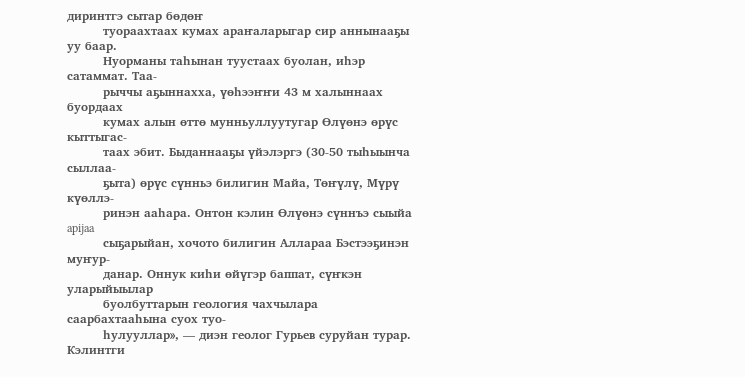диринтгэ сытар бөдөҥ
         туораахтаах кумах араҥаларыгар сир аннынааҕы уу баар.
         Нуорманы таһынан туустаах буолан, иһэр сатаммат. Таа-
         рыччы аҕыннахха, үөһээҥҥи 43 м халыннаах буордаах
         кумах алын өттө мунньуллуутугар Өлүөнэ өрүс кыттыгас-
         таах эбит. Быданнааҕы үйэлэргэ (30-50 тыһыынча сыллаа-
         ҕыта) өрүс сүнньэ билигин Майа, Төҥүлү, Мүрү күөллэ-
         ринэн ааһара. Онтон кэлин Өлүөнэ сүннъэ сыыйа apijaa
         сыҕарыйан, хочото билигин Аллараа Бэстээҕинэн муҥур-
         данар. Оннук киһи өйүгэр баппат, сүҥкэн уларыйыылар
         буолбуттарын геология чахчылара саарбахтааһына суох туо-
         һулууллар», — диэн геолог Гурьев суруйан турар. Кэлинтги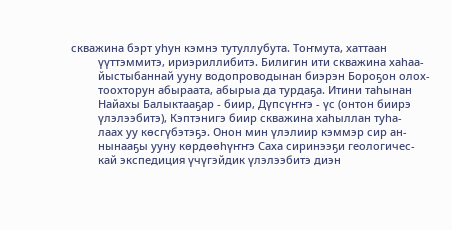скважина бэрт уһун кэмнэ тутуллубута. Тоҥмута, хаттаан
         үүттэммитэ, ириэриллибитэ. Билигин ити скважина хаһаа-
         йыстыбаннай ууну водопроводынан биэрэн Бороҕон олох-
         тоохторун абыраата, абырыа да турдаҕа. Итини таһынан
         Найахы Балыктааҕар - биир, Дүпсүҥҥэ - үс (онтон биирэ
         үлэлээбитэ), Кэптэнигэ биир скважина хаһыллан туһа-
         лаах уу көсгүбэтэҕэ. Онон мин үлэлиир кэммэр сир ан-
         нынааҕы ууну көрдөөһүҥҥэ Саха сиринээҕи геологичес-
         кай экспедиция үчүгэйдик үлэлээбитэ диэн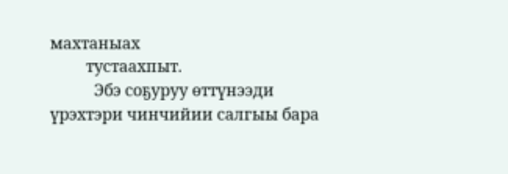махтаныах
         тустаахпыт.
           Эбэ соҕуруу өттүнээди үрэхтэри чинчийии салгыы бара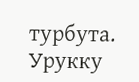турбута. Урукку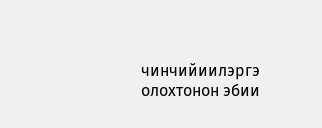чинчийиилэргэ олохтонон эбии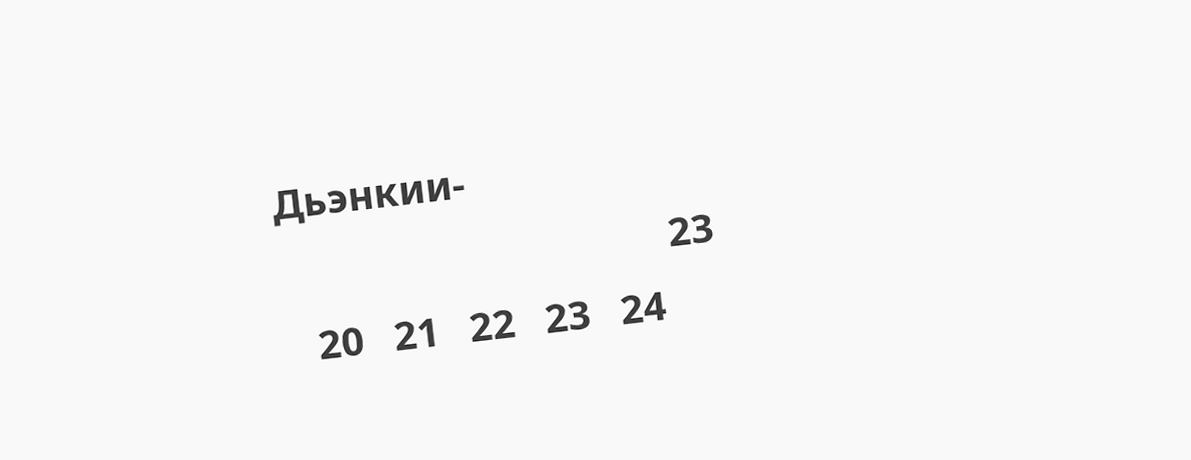Дьэнкии-
                                       23
   20   21   22   23   24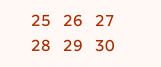25   26   27   28   29   30